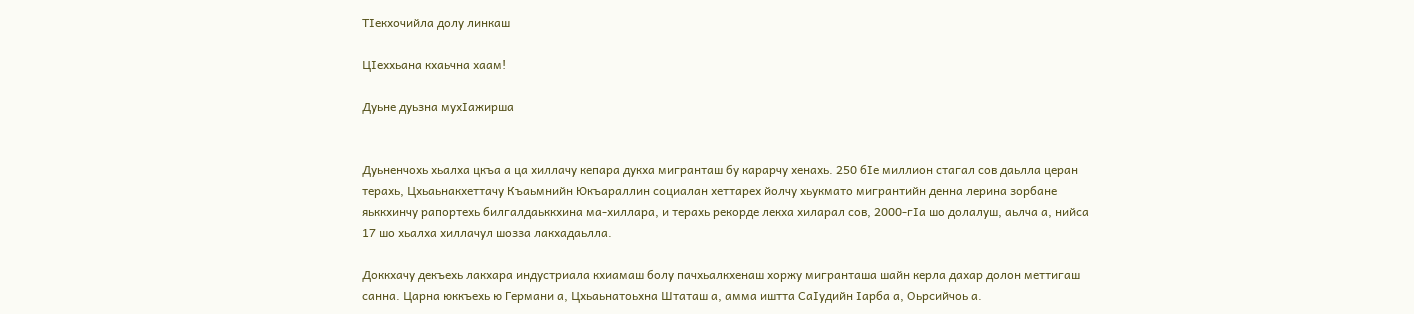ТIекхочийла долу линкаш

ЦIеххьана кхаьчна хаам!

Дуьне дуьзна мухIажирша


Дуьненчохь хьалха цкъа а ца хиллачу кепара дукха мигранташ бу карарчу хенахь. 250 бIе миллион стагал сов даьлла церан терахь, Цхьаьнакхеттачу Къаьмнийн Юкъараллин социалан хеттарех йолчу хьукмато мигрантийн денна лерина зорбане яьккхинчу рапортехь билгалдаьккхина ма-хиллара, и терахь рекорде лекха хиларал сов, 2000-гIа шо долалуш, аьлча а, нийса 17 шо хьалха хиллачул шозза лакхадаьлла.

Доккхачу декъехь лакхара индустриала кхиамаш болу пачхьалкхенаш хоржу мигранташа шайн керла дахар долон меттигаш санна. Царна юккъехь ю Германи а, Цхьаьнатоьхна Штаташ а, амма иштта СаIудийн Iарба а, Оьрсийчоь а.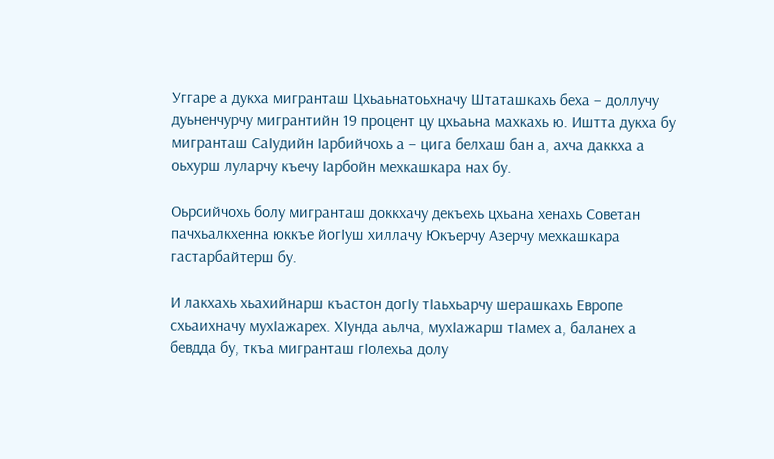Уггаре а дукха мигранташ Цхьаьнатоьхначу Штаташкахь беха – доллучу дуьненчурчу мигрантийн 19 процент цу цхьаьна махкахь ю. Иштта дукха бу мигранташ СаIудийн Iарбийчохь а – цига белхаш бан а, ахча даккха а оьхурш луларчу къечу Iарбойн мехкашкара нах бу.

Оьрсийчохь болу мигранташ доккхачу декъехь цхьана хенахь Советан пачхьалкхенна юккъе йогIуш хиллачу Юкъерчу Азерчу мехкашкара гастарбайтерш бу.

И лакхахь хьахийнарш къастон догIу тIаьхьарчу шерашкахь Европе схьаихначу мухIажарех. ХIунда аьлча, мухIажарш тIамех а, баланех а бевдда бу, ткъа мигранташ гIолехьа долу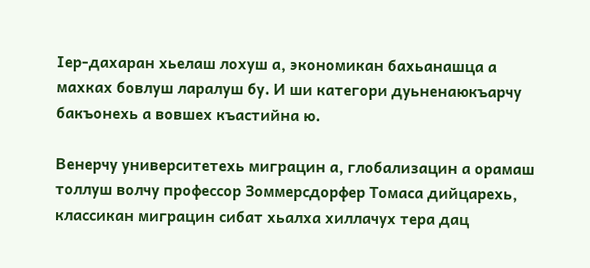Iер-дахаран хьелаш лохуш а, экономикан бахьанашца а махках бовлуш ларалуш бу. И ши категори дуьненаюкъарчу бакъонехь а вовшех къастийна ю.

Венерчу университетехь миграцин а, глобализацин а орамаш толлуш волчу профессор Зоммерсдорфер Томаса дийцарехь, классикан миграцин сибат хьалха хиллачух тера дац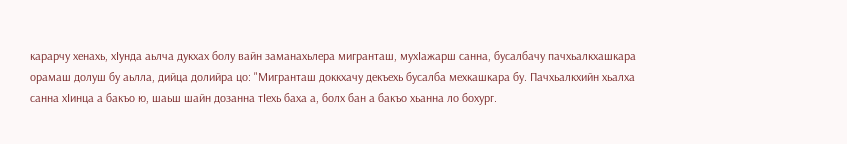карарчу хенахь, хIунда аьлча дукхах болу вайн заманахьлера мигранташ, мухIажарш санна, бусалбачу пачхьалкхашкара орамаш долуш бу аьлла, дийца долийра цо: "Мигранташ доккхачу декъехь бусалба мехкашкара бу. Пачхьалкхийн хьалха санна хIинца а бакъо ю, шаьш шайн дозанна тIехь баха а, болх бан а бакъо хьанна ло бохург.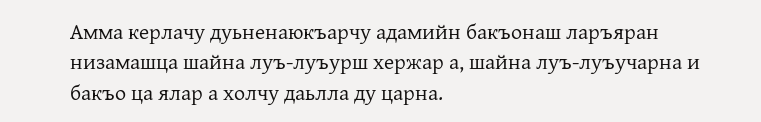Амма керлачу дуьненаюкъарчу адамийн бакъонаш ларъяран низамашца шайна луъ-луъурш хержар а, шайна луъ-луъучарна и бакъо ца ялар а холчу даьлла ду царна.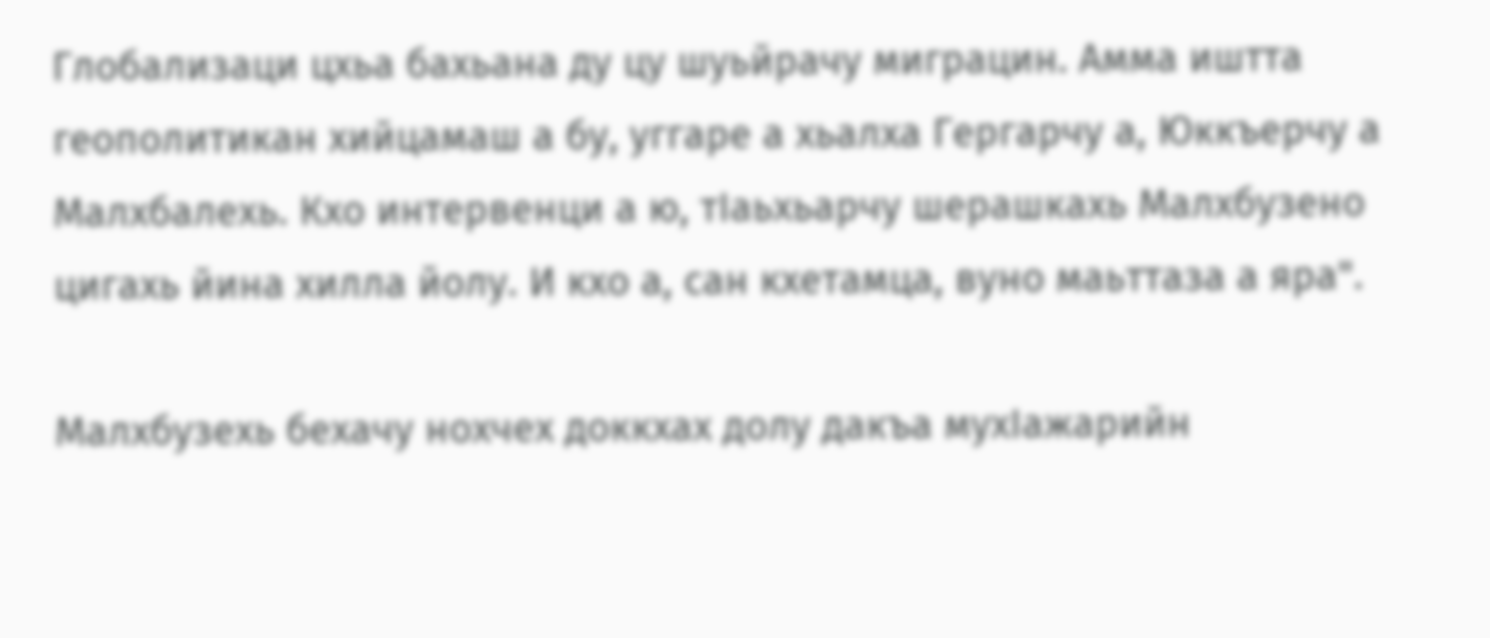Глобализаци цхьа бахьана ду цу шуьйрачу миграцин. Амма иштта геополитикан хийцамаш а бу, уггаре а хьалха Гергарчу а, Юккъерчу а Малхбалехь. Кхо интервенци а ю, тIаьхьарчу шерашкахь Малхбузено цигахь йина хилла йолу. И кхо а, сан кхетамца, вуно маьттаза а яра".

Малхбузехь бехачу нохчех доккхах долу дакъа мухIажарийн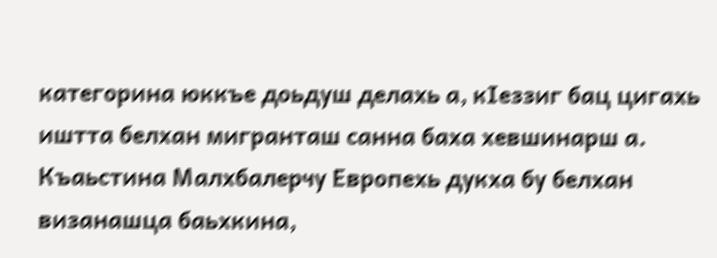категорина юккъе доьдуш делахь а, кIеззиг бац цигахь иштта белхан мигранташ санна баха хевшинарш а. Къаьстина Малхбалерчу Европехь дукха бу белхан визанашца баьхкина,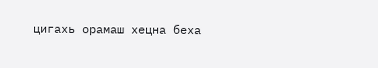цигахь орамаш хецна беха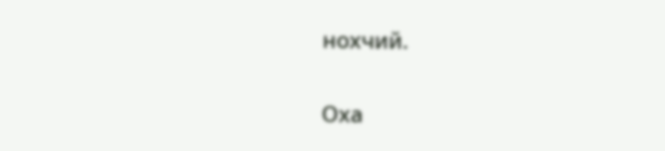нохчий.

Оха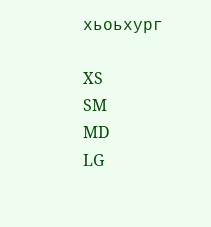хьоьхург

XS
SM
MD
LG